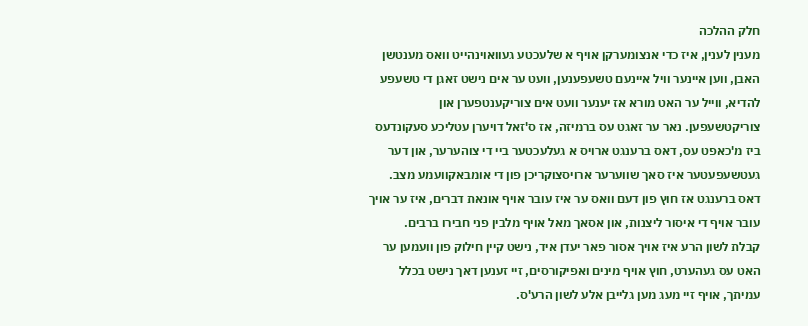חלק ההלכה
מענין לענין, איז כדי אנצומערקן אויף א שלעכטע געוואוינהייט וואס מענטשן האבן, ווען איינער וויל איינעם טשעפענען, וועט ער אים נישט זאגן די טשעפע להדיא, ווייל ער האט מורא אז יענער וועט אים צוריקענטפערן און צוריקטשעפען. נאר ער זאגט עס ברמיזה, אז ס'זאל דויערן עטליכע סעקונדעס ביז מ'כאפט עס, דאס ברענגט ארויס א געלעכטער ביי די צוהערער, און דער געטשעפעטער איז סאך שווערער ארויסצוקריכן פון די אומבאקוועמע מצב.
דאס ברענגט אז חוץ פון דעם וואס ער איז עובר אויף אונאת דברים, איז ער אויך עובר אויף די איסור ליצנות, און אסאך מאל אויף מלבין פני חבירו ברבים.
קבלת לשון הרע איז אויך אסור פאר יעדן איד, נישט קיין חילוק פון וועמען ער האט עס געהערט, חוץ אויף מינים ואפיקורסים, זיי זענען דאך נישט בכלל עמיתך, אויף זיי מעג מען גלייבן אלע לשון הרע'ס.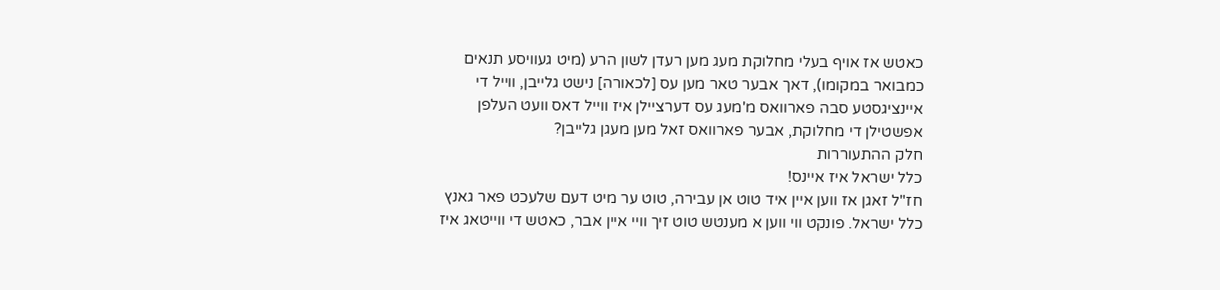כאטש אז אויף בעלי מחלוקת מעג מען רעדן לשון הרע (מיט געוויסע תנאים כמבואר במקומו), דאך אבער טאר מען עס [לכאורה] נישט גלייבן, ווייל די איינציגסטע סבה פארוואס מ'מעג עס דערציילן איז ווייל דאס וועט העלפן אפשטילן די מחלוקת, אבער פארוואס זאל מען מעגן גלייבן?
חלק ההתעוררות
כלל ישראל איז איינס!
חז"ל זאגן אז ווען איין איד טוט אן עבירה, טוט ער מיט דעם שלעכט פאר גאנץ כלל ישראל. פונקט ווי ווען א מענטש טוט זיך וויי איין אבר, כאטש די ווייטאג איז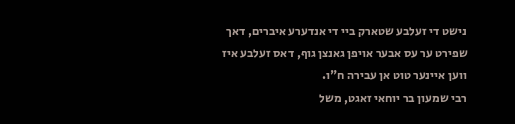נישט די זעלבע שטארק ביי די אנדערע איברים, דאך שפירט ער עס אבער אויפן גאנצן גוף, דאס זעלבע איז ווען איינער טוט אן עבירה ח"ו.
רבי שמעון בר יוחאי זאגט, משל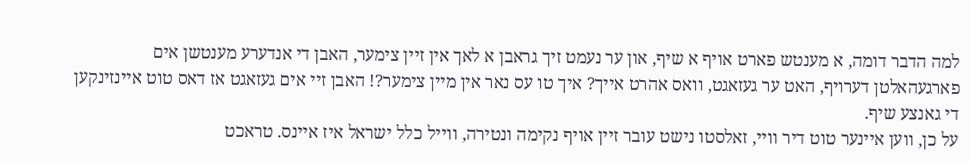למה הדבר דומה, א מענטש פארט אויף א שיף, און ער נעמט זיך גראבן א לאך אין זיין צימער, האבן די אנדערע מענטשן אים פארגעהאלטן דערויף, האט ער געזאגט, וואס אהרט אייך? איך טו עס נאר אין מיין צימער?! האבן זיי אים געזאגט אז דאס טוט איינזינקען די גאנצע שיף.
על כן, ווען איינער טוט דיר וויי, זאלסטו נישט עובר זיין אויף נקימה ונטירה, ווייל כלל ישראל איז איינס. טראכט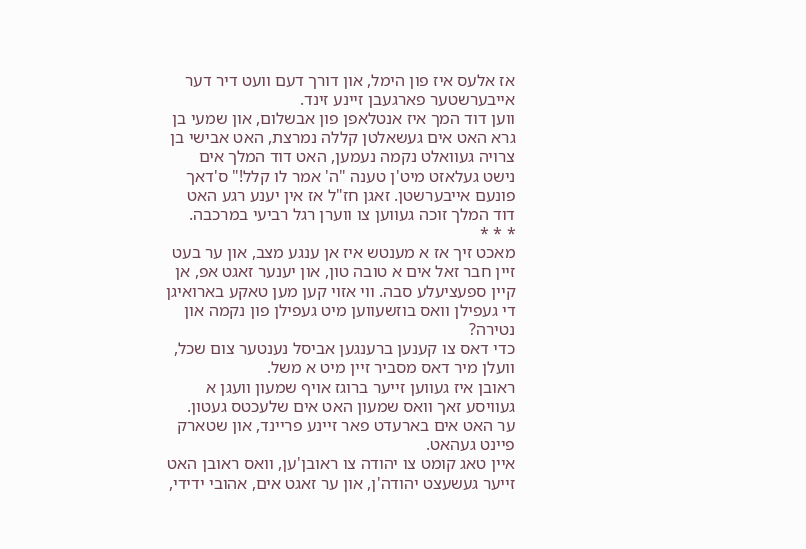אז אלעס איז פון הימל, און דורך דעם וועט דיר דער אייבערשטער פארגעבן זיינע זינד.
ווען דוד המך איז אנטלאפן פון אבשלום, און שמעי בן גרא האט אים געשאלטן קללה נמרצת, האט אבישי בן צרויה געוואלט נקמה נעמען, האט דוד המלך אים נישט געלאזט מיט'ן טענה "ה' אמר לו קלל!" ס'דאך פונעם אייבערשטן. זאגן חז"ל אז אין יענע רגע האט דוד המלך זוכה געווען צו ווערן רגל רביעי במרכבה.
* * *
מאכט זיך אז א מענטש איז אן ענגע מצב, און ער בעט זיין חבר זאל אים א טובה טון, און יענער זאגט אפ, אן קיין ספעציעלע סבה. ווי אזוי קען מען טאקע בארואיגן די געפילן וואס בוזשעווען מיט געפילן פון נקמה און נטירה?
כדי דאס צו קענען ברענגען אביסל נענטער צום שכל, וועלן מיר דאס מסביר זיין מיט א משל.
ראובן איז געווען זייער ברוגז אויף שמעון וועגן א געוויסע זאך וואס שמעון האט אים שלעכטס געטון. ער האט אים בארעדט פאר זיינע פריינד, און שטארק פיינט געהאט.
איין טאג קומט צו יהודה צו ראובן'ען, וואס ראובן האט זייער געשעצט יהודה'ן, און ער זאגט אים, אהובי ידידי,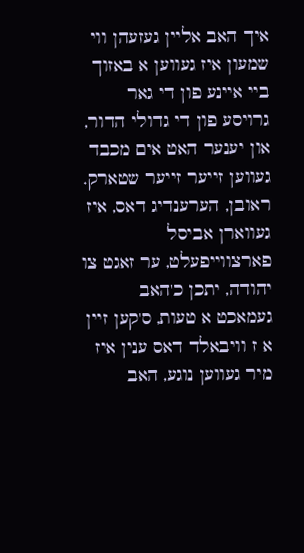איך האב אליין געזעהן ווי שמעון איז געווען א באזוך ביי איינע פון די גאר גרויסע פון די גדולי הדור, און יענער האט אים מכבד געווען זייער זייער שטארק. ראובן, הערענדיג דאס, איז געווארן אביסל פארצווייפעלט, ער זאגט צו יהודה, יתכן כ'האב געמאכט א טעות, ס'קען זיין א ז וויבאלד דאס ענין איז מיר געווען נוגע, האב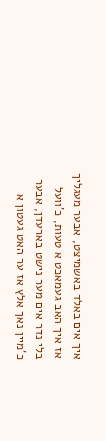איך אים באלד באשמיצט, אבער מעגליך אז איך האב געמאכט א טעות, כ'וועל בלי נדר אים מער נישט בארעדן, אבער כ'מיין נאך אלץ אז ער האט געטון א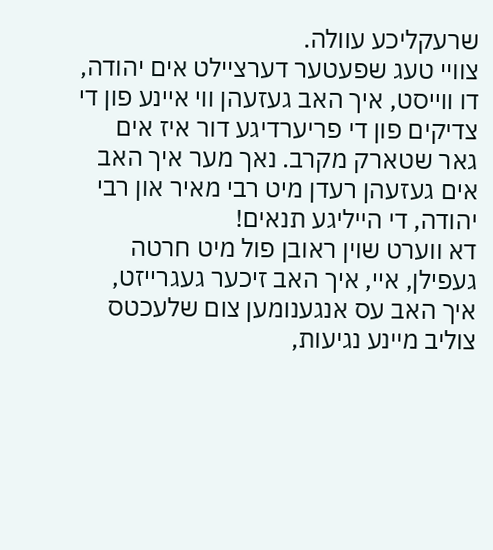שרעקליכע עוולה.
צוויי טעג שפעטער דערציילט אים יהודה, דו ווייסט, איך האב געזעהן ווי איינע פון די צדיקים פון די פריערדיגע דור איז אים גאר שטארק מקרב. נאך מער איך האב אים געזעהן רעדן מיט רבי מאיר און רבי יהודה, די הייליגע תנאים!
דא ווערט שוין ראובן פול מיט חרטה געפילן, איי, איך האב זיכער געגרייזט, איך האב עס אנגענומען צום שלעכטס צוליב מיינע נגיעות,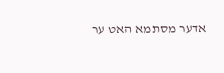אדער מסתמא האט ער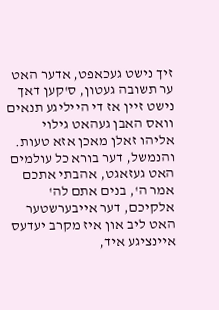זיך נישט געכאפט, אדער האט ער תשובה געטון, ס'קען דאך נישט זיין אז די הייליגע תנאים וואס האבן געהאט גילוי אליהו זאלן מאכן אזא טעות.
והנמשל, דער בורא כל עולמים האט געזאגט, אהבתי אתכם אמר ה', בנים אתם לה' אלקיכם, דער אייבערשטער האט ליב און איז מקרב יעדעס איינציגע איד,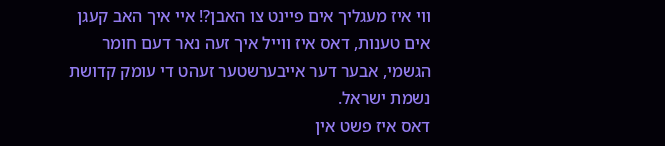ווי איז מעגליך אים פיינט צו האבן?! איי איך האב קעגן אים טענות, דאס איז ווייל איך זעה נאר דעם חומר הגשמי, אבער דער אייבערשטער זעהט די עומק קדושת נשמת ישראל.
דאס איז פשט אין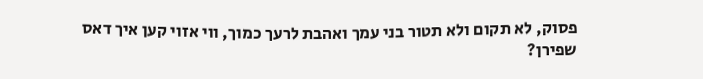פסוק, לא תקום ולא תטור בני עמך ואהבת לרעך כמוך, ווי אזוי קען איך דאס שפירן?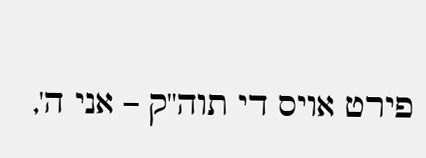פירט אויס די תוה"ק – אני ה',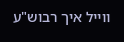ווייל איך רבוש"ע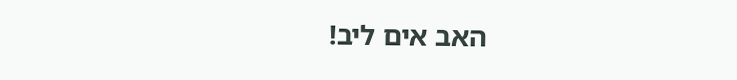האב אים ליב!